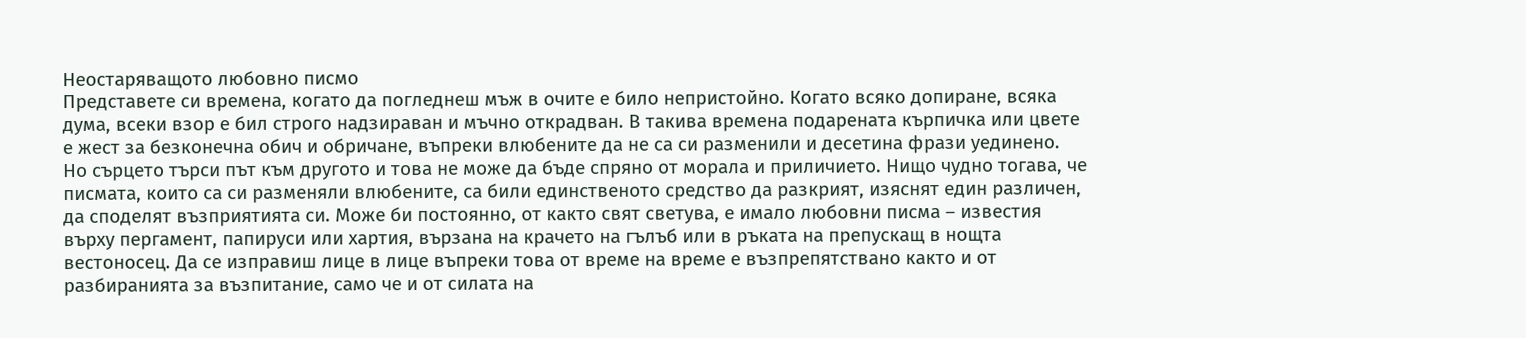Неостаряващото любовно писмо
Представете си времена, когато да погледнеш мъж в очите е било непристойно. Когато всяко допиране, всяка дума, всеки взор е бил строго надзираван и мъчно открадван. В такива времена подарената кърпичка или цвете е жест за безконечна обич и обричане, въпреки влюбените да не са си разменили и десетина фрази уединено.
Но сърцето търси път към другото и това не може да бъде спряно от морала и приличието. Нищо чудно тогава, че писмата, които са си разменяли влюбените, са били единственото средство да разкрият, изяснят един различен, да споделят възприятията си. Може би постоянно, от както свят светува, е имало любовни писма – известия върху пергамент, папируси или хартия, вързана на крачето на гълъб или в ръката на препускащ в нощта вестоносец. Да се изправиш лице в лице въпреки това от време на време е възпрепятствано както и от разбиранията за възпитание, само че и от силата на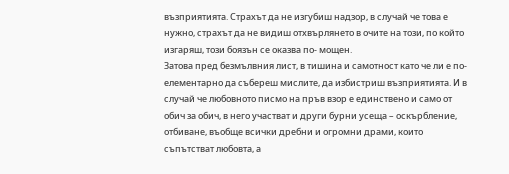възприятията. Страхът да не изгубиш надзор, в случай че това е нужно, страхът да не видиш отхвърлянето в очите на този, по който изгаряш, този боязън се оказва по- мощен.
Затова пред безмълвния лист, в тишина и самотност като че ли е по- елементарно да събереш мислите, да избистриш възприятията. И в случай че любовното писмо на пръв взор е единствено и само от обич за обич, в него участват и други бурни усеща – оскърбление, отбиване, въобще всички дребни и огромни драми, които съпътстват любовта, а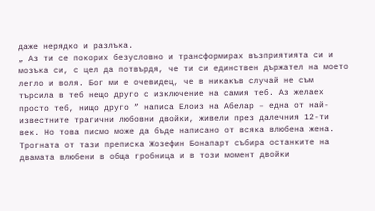даже нерядко и разлъка.
„ Аз ти се покорих безусловно и трансформирах възприятията си и мозъка си, с цел да потвърдя, че ти си единствен държател на моето легло и воля. Бог ми е очевидец, че в никакъв случай не съм търсила в теб нещо друго с изключение на самия теб. Аз желаех просто теб, нищо друго ” написа Елоиз на Абелар – една от най- известните трагични любовни двойки, живели през далечния 12-ти век. Но това писмо може да бъде написано от всяка влюбена жена. Трогната от тази преписка Жозефин Бонапарт събира останките на двамата влюбени в обща гробница и в този момент двойки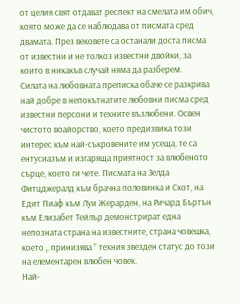от целия свят отдават респект на смелата им обич, която може да се наблюдава от писмата сред двамата. През вековете са останали доста писма от известни и не толкоз известни двойки, за които в никакъв случай няма да разберем.
Силата на любовната преписка обаче се разкрива най добре в непокътнатите любовни писма сред известни персони и техните възлюбени. Освен чистото воайорство, което предизвика този интерес към най-съкровените им усеща, те са ентусиазъм и изгаряща приятност за влюбеното сърце, което ги чете. Писмата на Зелда Фитцджералд към брачна половинка и Скот, на Едит Пиаф към Луи Жерарден, на Ричард Бъртън към Елизабет Тейлър демонстрират една непозната страна на известните, страна човешка, което „ принизява ” техния звезден статус до този на елементарен влюбен човек.
Най-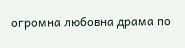огромна любовна драма по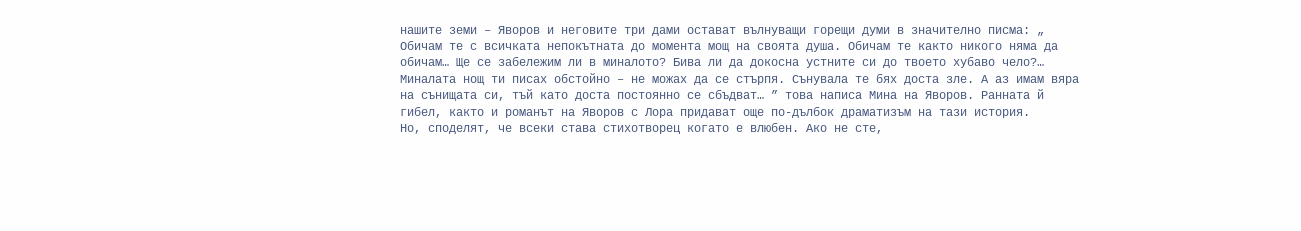нашите земи – Яворов и неговите три дами остават вълнуващи горещи думи в значително писма: „ Обичам те с всичката непокътната до момента мощ на своята душа. Обичам те както никого няма да обичам… Ще се забележим ли в миналото? Бива ли да докосна устните си до твоето хубаво чело?… Миналата нощ ти писах обстойно – не можах да се стърпя. Сънувала те бях доста зле. А аз имам вяра на сънищата си, тъй като доста постоянно се сбъдват… ” това написа Мина на Яворов. Ранната й гибел, както и романът на Яворов с Лора придават още по-дълбок драматизъм на тази история.
Но, споделят, че всеки става стихотворец когато е влюбен. Ако не сте,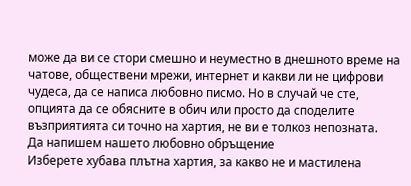може да ви се стори смешно и неуместно в днешното време на чатове, обществени мрежи, интернет и какви ли не цифрови чудеса, да се написа любовно писмо. Но в случай че сте, опцията да се обясните в обич или просто да споделите възприятията си точно на хартия, не ви е толкоз непозната.
Да напишем нашето любовно обръщение
Изберете хубава плътна хартия, за какво не и мастилена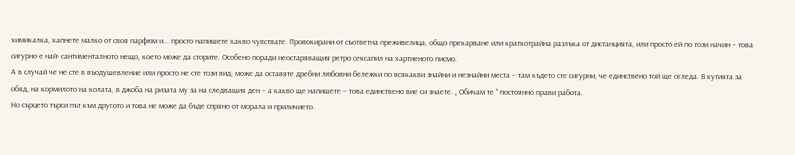химикалка, капнете малко от своя парфюм и... просто напишете какво чувствате. Провокирани от съответна преживелица, общо прекарване или краткотрайна разлъка от дистанцията, или просто ей по този начин – това сигурно е най- сантименталното нещо, което може да сторите. Особено поради неостаряващия ретро сексапил на хартиеното писмо.
А в случай че не сте в въодушевление или просто не сте този вид, може да оставяте дребни любовни бележки по всякакви знайни и незнайни места – там където сте сигурни, че единствено той ще огледа. В кутията за обяд, на кормилото на колата, в джоба на ризата му за на следващия ден – а какво ще напишете – това единствено вие си знаете. „ Обичам те ” постоянно прави работа.
Но сърцето търси път към другото и това не може да бъде спряно от морала и приличието.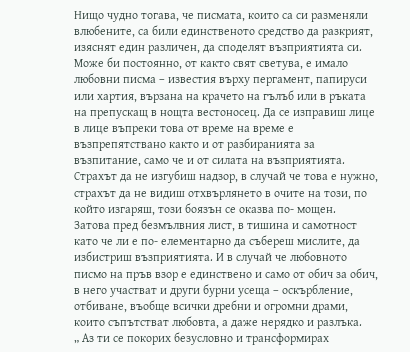Нищо чудно тогава, че писмата, които са си разменяли влюбените, са били единственото средство да разкрият, изяснят един различен, да споделят възприятията си. Може би постоянно, от както свят светува, е имало любовни писма – известия върху пергамент, папируси или хартия, вързана на крачето на гълъб или в ръката на препускащ в нощта вестоносец. Да се изправиш лице в лице въпреки това от време на време е възпрепятствано както и от разбиранията за възпитание, само че и от силата на възприятията. Страхът да не изгубиш надзор, в случай че това е нужно, страхът да не видиш отхвърлянето в очите на този, по който изгаряш, този боязън се оказва по- мощен.
Затова пред безмълвния лист, в тишина и самотност като че ли е по- елементарно да събереш мислите, да избистриш възприятията. И в случай че любовното писмо на пръв взор е единствено и само от обич за обич, в него участват и други бурни усеща – оскърбление, отбиване, въобще всички дребни и огромни драми, които съпътстват любовта, а даже нерядко и разлъка.
„ Аз ти се покорих безусловно и трансформирах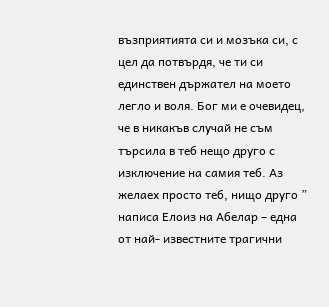възприятията си и мозъка си, с цел да потвърдя, че ти си единствен държател на моето легло и воля. Бог ми е очевидец, че в никакъв случай не съм търсила в теб нещо друго с изключение на самия теб. Аз желаех просто теб, нищо друго ” написа Елоиз на Абелар – една от най- известните трагични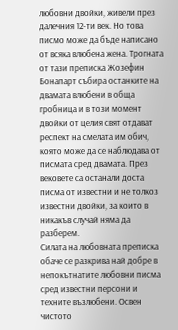любовни двойки, живели през далечния 12-ти век. Но това писмо може да бъде написано от всяка влюбена жена. Трогната от тази преписка Жозефин Бонапарт събира останките на двамата влюбени в обща гробница и в този момент двойки от целия свят отдават респект на смелата им обич, която може да се наблюдава от писмата сред двамата. През вековете са останали доста писма от известни и не толкоз известни двойки, за които в никакъв случай няма да разберем.
Силата на любовната преписка обаче се разкрива най добре в непокътнатите любовни писма сред известни персони и техните възлюбени. Освен чистото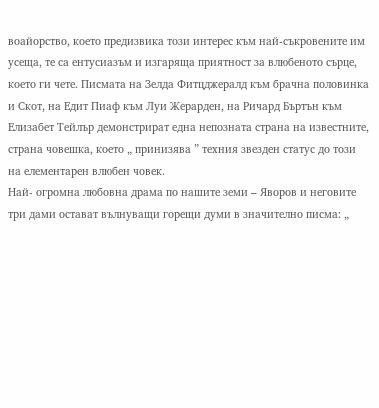воайорство, което предизвика този интерес към най-съкровените им усеща, те са ентусиазъм и изгаряща приятност за влюбеното сърце, което ги чете. Писмата на Зелда Фитцджералд към брачна половинка и Скот, на Едит Пиаф към Луи Жерарден, на Ричард Бъртън към Елизабет Тейлър демонстрират една непозната страна на известните, страна човешка, което „ принизява ” техния звезден статус до този на елементарен влюбен човек.
Най- огромна любовна драма по нашите земи – Яворов и неговите три дами остават вълнуващи горещи думи в значително писма: „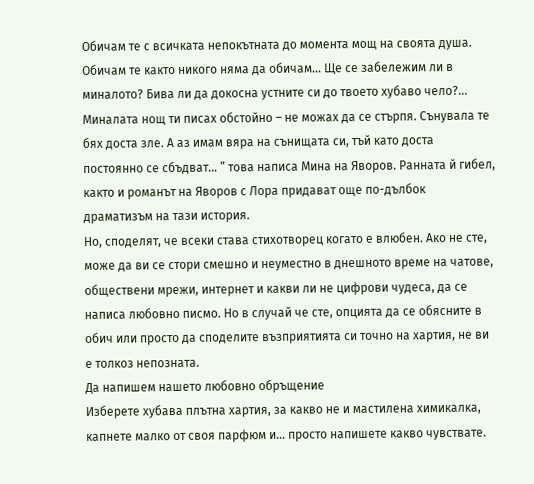Обичам те с всичката непокътната до момента мощ на своята душа. Обичам те както никого няма да обичам… Ще се забележим ли в миналото? Бива ли да докосна устните си до твоето хубаво чело?… Миналата нощ ти писах обстойно – не можах да се стърпя. Сънувала те бях доста зле. А аз имам вяра на сънищата си, тъй като доста постоянно се сбъдват… ” това написа Мина на Яворов. Ранната й гибел, както и романът на Яворов с Лора придават още по-дълбок драматизъм на тази история.
Но, споделят, че всеки става стихотворец когато е влюбен. Ако не сте, може да ви се стори смешно и неуместно в днешното време на чатове, обществени мрежи, интернет и какви ли не цифрови чудеса, да се написа любовно писмо. Но в случай че сте, опцията да се обясните в обич или просто да споделите възприятията си точно на хартия, не ви е толкоз непозната.
Да напишем нашето любовно обръщение
Изберете хубава плътна хартия, за какво не и мастилена химикалка, капнете малко от своя парфюм и... просто напишете какво чувствате.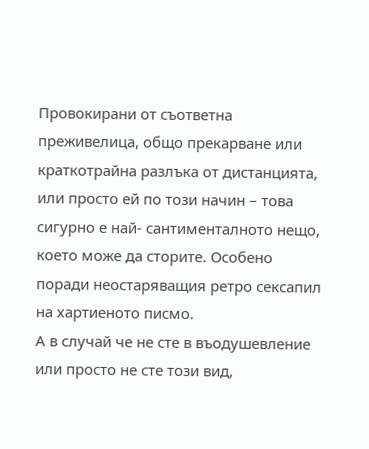Провокирани от съответна преживелица, общо прекарване или краткотрайна разлъка от дистанцията, или просто ей по този начин – това сигурно е най- сантименталното нещо, което може да сторите. Особено поради неостаряващия ретро сексапил на хартиеното писмо.
А в случай че не сте в въодушевление или просто не сте този вид,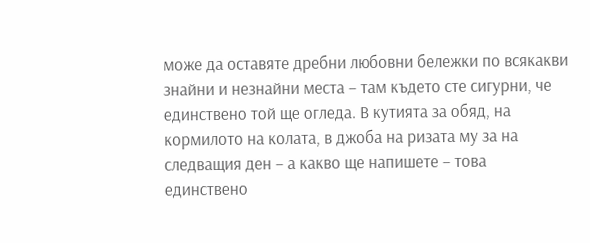може да оставяте дребни любовни бележки по всякакви знайни и незнайни места – там където сте сигурни, че единствено той ще огледа. В кутията за обяд, на кормилото на колата, в джоба на ризата му за на следващия ден – а какво ще напишете – това единствено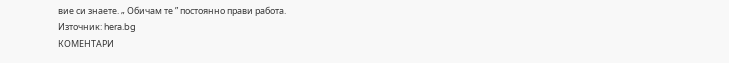вие си знаете. „ Обичам те ” постоянно прави работа.
Източник: hera.bg
КОМЕНТАРИ